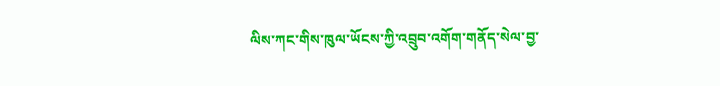ལིས་ཀང་གིས་ཁུལ་ཡོངས་ཀྱི་འབྲུབ་འགོག་གནོད་སེལ་བྱ་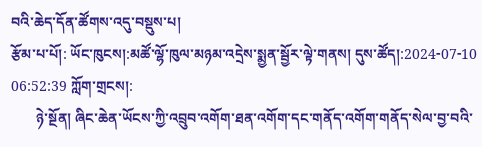བའི་ཆེད་དོན་ཚོགས་འདུ་བསྡུས་པ།
རྩོམ་པ་པོ།: ཡོང་ཁུངས།:མཚོ་ལྷོ་ཁུལ་མཉམ་འདྲེས་སྨྱན་སྦྱོར་ལྟེ་གནས། དུས་ཚོད།:2024-07-10 06:52:39 ཀློག་གྲངས།:
       ཉེ་སྔོན། ཞིང་ཆེན་ཡོངས་ཀྱི་འབྲུབ་འགོག་ཐན་འགོག་དང་གནོད་འགོག་གནོད་སེལ་བྱ་བའི་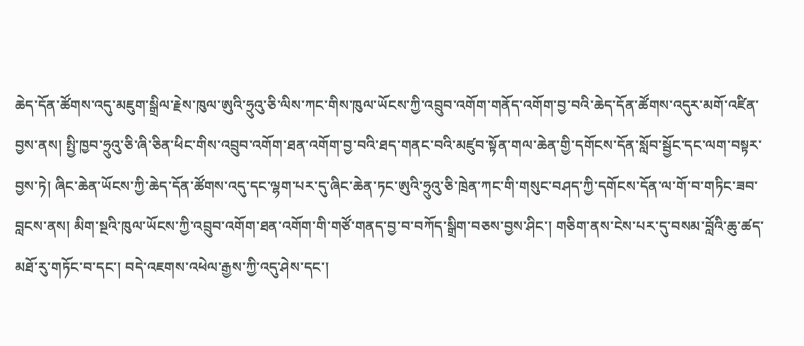ཆེད་དོན་ཚོགས་འདུ་མཇུག་སྒྲིལ་རྗེས་ཁུལ་ཨུའི་ཧྲུའུ་ཅི་ལིས་ཀང་གིས་ཁུལ་ཡོངས་ཀྱི་འབྲུབ་འགོག་གནོད་འགོག་བྱ་བའི་ཆེད་དོན་ཚོགས་འདུར་མགོ་འཛིན་བྱས་ནས། སྤྱི་ཁྱབ་ཧྲུའུ་ཅི་ཞི་ཅིན་ཕིང་གིས་འབྲུབ་འགོག་ཐན་འགོག་བྱ་བའི་ཐད་གནང་བའི་མཛུབ་སྟོན་གལ་ཆེན་གྱི་དགོངས་དོན་སློབ་སྦྱོང་དང་ལག་བསྟར་བྱས་ཏེ། ཞིང་ཆེན་ཡོངས་ཀྱི་ཆེད་དོན་ཚོགས་འདུ་དང་ལྷག་པར་དུ་ཞིང་ཆེན་ཏང་ཨུའི་ཧྲུའུ་ཅི་ཁྲེན་ཀང་གི་གསུང་བཤད་ཀྱི་དགོངས་དོན་ལ་གོ་བ་གཏིང་ཟབ་བླངས་ནས། མིག་སྔའི་ཁུལ་ཡོངས་ཀྱི་འབྲུབ་འགོག་ཐན་འགོག་གི་གཙོ་གནད་བྱ་བ་བཀོད་སྒྲིག་བཅས་བྱས་ཤིང་། གཅིག་ནས་ངེས་པར་དུ་བསམ་བློའི་ཆུ་ཚད་མཐོ་རུ་གཏོང་བ་དང་། བདེ་འཇགས་འཕེལ་རྒྱས་ཀྱི་འདུ་ཤེས་དང་།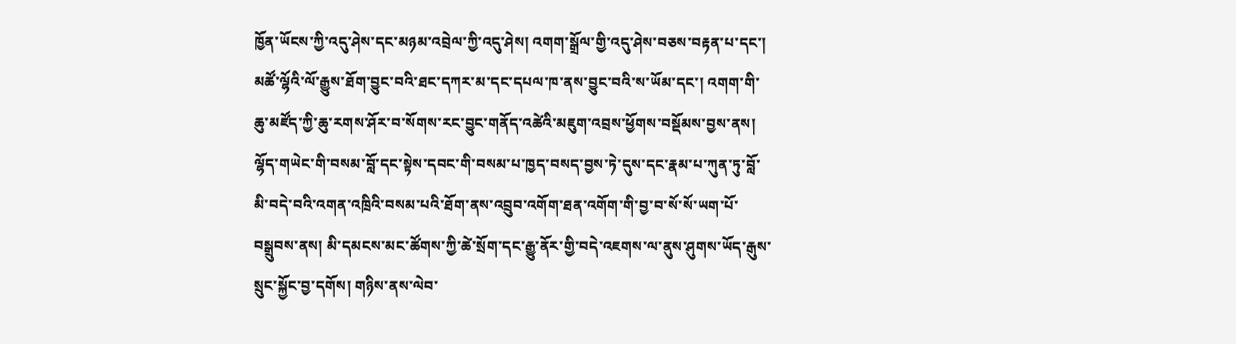ཁྱོན་ཡོངས་ཀྱི་འདུ་ཤེས་དང་མཉམ་འབྲེལ་ཀྱི་འདུ་ཤེས། འགག་སྒྲོལ་གྱི་འདུ་ཤེས་བཅས་བརྟན་པ་དང་། མཚོ་ལྷོའི་ལོ་རྒྱུས་ཐོག་བྱུང་བའི་ཐང་དཀར་མ་དང་དཔལ་ཁ་ནས་བྱུང་བའི་ས་ཡོམ་དང་། འགག་གི་ཆུ་མཛོད་ཀྱི་ཆུ་རགས་ཤོར་བ་སོགས་རང་བྱུང་གནོད་འཚེའི་མཇུག་འབྲས་ཕྱོགས་བསྡོམས་བྱས་ནས། ལྷོད་གཡེང་གི་བསམ་བློ་དང་སྟེས་དབང་གི་བསམ་པ་ཁྱད་བསད་བྱས་ཏེ་དུས་དང་རྣམ་པ་ཀུན་ཏུ་བློ་མི་བདེ་བའི་འགན་འཁྲིའི་བསམ་པའི་ཐོག་ནས་འབྲུབ་འགོག་ཐན་འགོག་གི་བྱ་བ་སོ་སོ་ཡག་པོ་བསྒྲུབས་ནས། མི་དམངས་མང་ཚོགས་ཀྱི་ཚེ་སྲོག་དང་རྒྱུ་ནོར་གྱི་བདེ་འཇགས་ལ་ནུས་ཤུགས་ཡོད་རྒུས་སྲུང་སྐྱོང་བྱ་དགོས། གཉིས་ནས་ལེབ་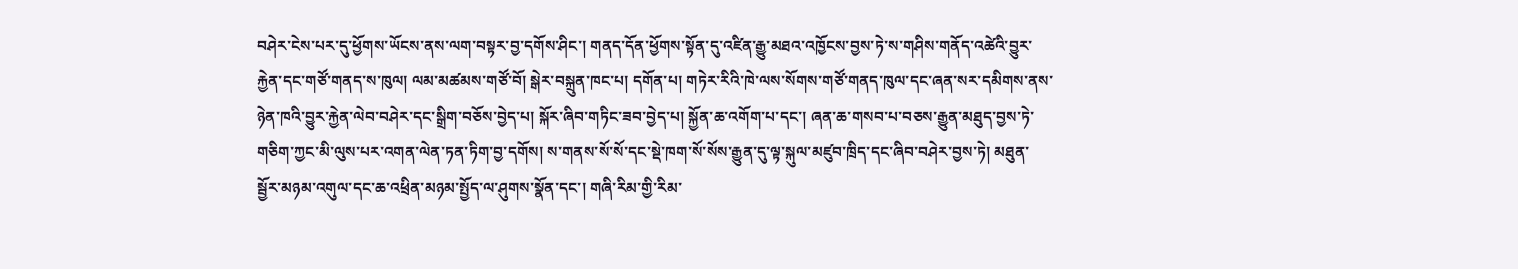བཤེར་ངེས་པར་དུ་ཕྱོགས་ཡོངས་ནས་ལག་བསྟར་བྱ་དགོས་ཤིང་། གནད་དོན་ཕྱོགས་སྟོན་དུ་འཛིན་རྒྱུ་མཐའ་འཁྱོངས་བྱས་ཏེ་ས་གཤིས་གནོད་འཚེའི་བྱུར་རྐྱེན་དང་གཙོ་གནད་ས་ཁུལ། ལམ་མཚམས་གཙོ་བོ། སྒེར་བསྐྲུན་ཁང་པ། དགོན་པ། གཏེར་རིའི་ཁེ་ལས་སོགས་གཙོ་གནད་ཁུལ་དང་ཞན་སར་དམིགས་ནས་ཉེན་ཁའི་བྱུར་རྐྱེན་ལེབ་བཤེར་དང་སྒྲིག་བཅོས་བྱེད་པ། སྐོར་ཞིབ་གཏིང་ཟབ་བྱེད་པ། སྐྱོན་ཆ་འགོག་པ་དང་། ཞན་ཆ་གསབ་པ་བཅས་རྒྱུན་མཐུད་བྱས་ཏེ་གཅིག་ཀྱང་མི་ལུས་པར་འགན་ལེན་ཏན་ཏིག་བྱ་དགོས། ས་གནས་སོ་སོ་དང་སྡེ་ཁག་སོ་སོས་རྒྱུན་དུ་ལྟ་སྐུལ་མཛུབ་ཁྲིད་དང་ཞིབ་བཤེར་བྱས་ཏེ། མཐུན་སྦྱོར་མཉམ་འགུལ་དང་ཆ་འཕྲིན་མཉམ་སྤྱོད་ལ་ཤུགས་སྣོན་དང་། གཞི་རིམ་གྱི་རིམ་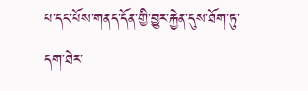པ་དང་པོས་གནད་དོན་གྱི་བྱུར་རྐྱེན་དུས་ཐོག་ཏུ་དག་ཐེར་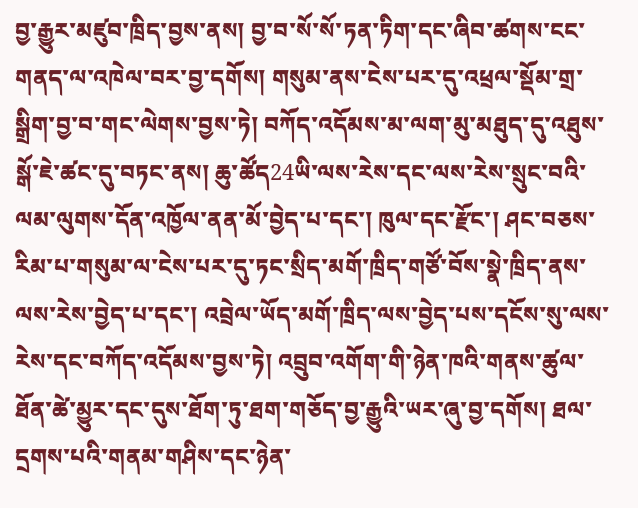བྱ་རྒྱུར་མཛུབ་ཁྲིད་བྱས་ནས། བྱ་བ་སོ་སོ་ཏན་ཏིག་དང་ཞིབ་ཚགས་ངང་གནད་ལ་འཁེལ་བར་བྱ་དགོས། གསུམ་ནས་ངེས་པར་དུ་འཕྲལ་སྡོམ་གྲ་སྒྲིག་བྱ་བ་གང་ལེགས་བྱས་ཏེ། བཀོད་འདོམས་མ་ལག་མུ་མཐུད་དུ་འཐུས་སྒོ་ཇེ་ཚང་དུ་བཏང་ནས། ཆུ་ཚོད24ཡི་ལས་རེས་དང་ལས་རེས་སྲུང་བའི་ལམ་ལུགས་དོན་འཁྱོལ་ནན་མོ་བྱེད་པ་དང་། ཁུལ་དང་རྫོང་། ཤང་བཅས་རིམ་པ་གསུམ་ལ་ངེས་པར་དུ་ཏང་སྲིད་མགོ་ཁྲིད་གཙོ་བོས་སྣེ་ཁྲིད་ནས་ལས་རེས་བྱེད་པ་དང་། འབྲེལ་ཡོད་མགོ་ཁྲིད་ལས་བྱེད་པས་དངོས་སུ་ལས་རེས་དང་བཀོད་འདོམས་བྱས་ཏེ། འབྲུབ་འགོག་གི་ཉེན་ཁའི་གནས་ཚུལ་ཐོན་ཚེ་མྱུར་དང་དུས་ཐོག་ཏུ་ཐག་གཅོད་བྱ་རྒྱུའི་ཡར་ཞུ་བྱ་དགོས། ཐལ་དྲགས་པའི་གནམ་གཤིས་དང་ཉེན་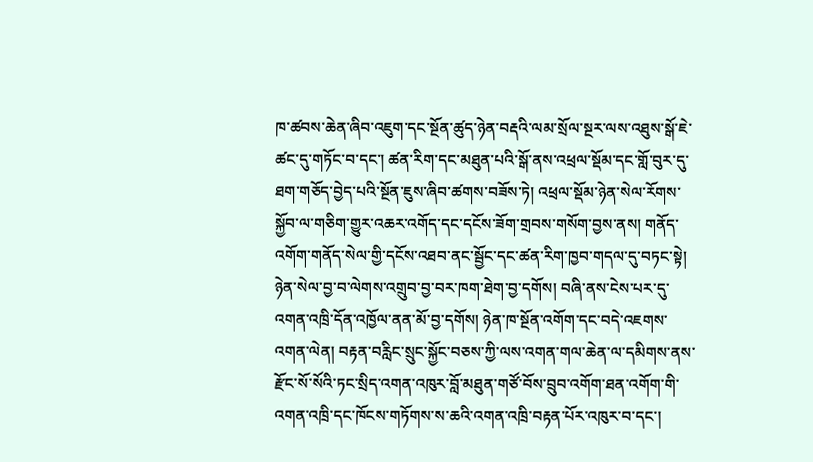ཁ་ཚབས་ཆེན་ཞིབ་འཇུག་དང་སྔོན་ཚུད་ཉེན་བརྡའི་ལམ་སྲོལ་སྔར་ལས་འཐུས་སྒོ་ཇེ་ཚང་དུ་གཏོང་བ་དང་། ཚན་རིག་དང་མཐུན་པའི་སྒོ་ནས་འཕྲལ་སྡོམ་དང་གློ་བུར་དུ་ཐག་གཅོད་བྱེད་པའི་སྔོན་ཇུས་ཞིབ་ཚགས་བཟོས་ཏེ། འཕྲལ་སྡོམ་ཉེན་སེལ་རོགས་སྐྱོབ་ལ་གཅིག་གྱུར་འཆར་འགོད་དང་དངོས་ཟོག་གྲབས་གསོག་བྱས་ནས། གནོད་འགོག་གནོད་སེལ་གྱི་དངོས་འཐབ་ནང་སྦྱོང་དང་ཚན་རིག་ཁྱབ་གདལ་དུ་བཏང་སྟེ། ཉེན་སེལ་བྱ་བ་ལེགས་འགྲུབ་བྱ་བར་ཁག་ཐེག་བྱ་དགོས། བཞི་ནས་ངེས་པར་དུ་འགན་འཁྲི་དོན་འཁྱོལ་ནན་མོ་བྱ་དགོས། ཉེན་ཁ་སྔོན་འགོག་དང་བདེ་འཇགས་འགན་ལེན། བརྟན་བརླིང་སྲུང་སྐྱོང་བཅས་ཀྱི་ལས་འགན་གལ་ཆེན་ལ་དམིགས་ནས་རྫོང་སོ་སོའི་ཏང་སྲིད་འགན་འཁུར་བློ་མཐུན་གཙོ་བོས་བྲུབ་འགོག་ཐན་འགོག་གི་འགན་འཁྲི་དང་ཁོངས་གཏོགས་ས་ཆའི་འགན་འཁྲི་བརྟན་པོར་འཁུར་བ་དང་།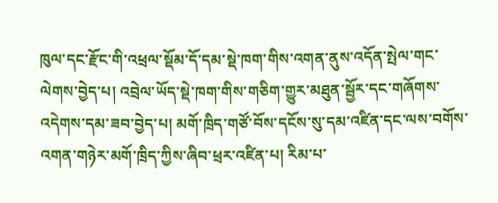ཁུལ་དང་རྫོང་གི་འཕྲལ་སྡོམ་དོ་དམ་སྡེ་ཁག་གིས་འགན་ནུས་འདོན་སྤེལ་གང་ལེགས་བྱེད་པ། འབྲེལ་ཡོད་སྡེ་ཁག་གིས་གཅིག་གྱུར་མཐུན་སྦྱོར་དང་གཞོགས་འདེགས་དམ་ཟབ་བྱེད་པ། མགོ་ཁྲིད་གཙོ་བོས་དངོས་སུ་དམ་འཛིན་དང་ལས་བགོས་འགན་གཉེར་མགོ་ཁྲིད་ཀྱིས་ཞིབ་ཕྲར་འཛིན་པ། རིམ་པ་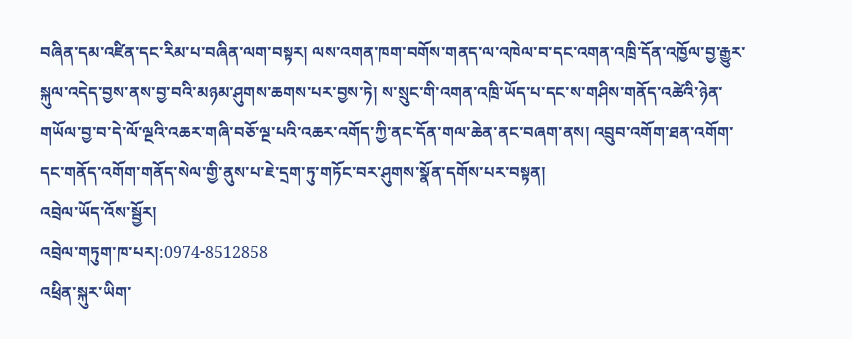བཞིན་དམ་འཛིན་དང་རིམ་པ་བཞིན་ལག་བསྟར། ལས་འགན་ཁག་བགོས་གནད་ལ་འཁེལ་བ་དང་འགན་འཁྲི་དོན་འཁྱོལ་བྱ་རྒྱུར་སྐུལ་འདེད་བྱས་ནས་བྱ་བའི་མཉམ་ཤུགས་ཆགས་པར་བྱས་ཏེ། ས་སྲུང་གི་འགན་འཁྲི་ཡོད་པ་དང་ས་གཤིས་གནོད་འཚེའི་ཉེན་གཡོལ་བྱ་བ་དེ་ལོ་ལྔའི་འཆར་གཞི་བཅོ་ལྔ་པའི་འཆར་འགོད་ཀྱི་ནང་དོན་གལ་ཆེན་ནང་བཞག་ནས། འབྲུབ་འགོག་ཐན་འགོག་དང་གནོད་འགོག་གནོད་སེལ་གྱི་ནུས་པ་ཇེ་དྲག་ཏུ་གཏོང་བར་ཤུགས་སྣོན་དགོས་པར་བསྟན།
འབྲེལ་ཡོད་འོས་སྦྱོར།
འབྲེལ་གཏུག་ཁ་པར།:0974-8512858
འཕྲིན་སྐུར་ཡིག་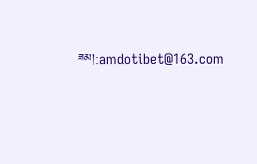ཟམ།:amdotibet@163.com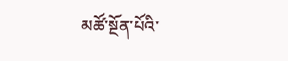མཚོ་སྔོན་པོའི་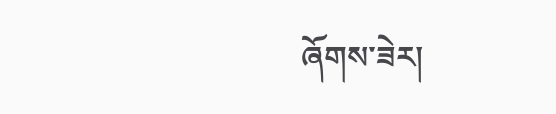ཞོགས་ཟེར།